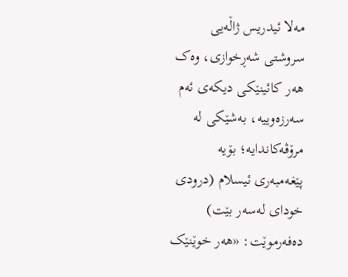مەلا ئیدریس ژاڵەیی
سروشتی شەڕخوازی، وەک هەر کائینێکی دیکەی ئەم سەرزەوییە، بەشێکی لە مرۆڤەکاندایە؛ بۆیە پێغەمبەری ئیسلام (درودی خودای لەسەر بێت) دەفەرموێت: «هەر خوێنێک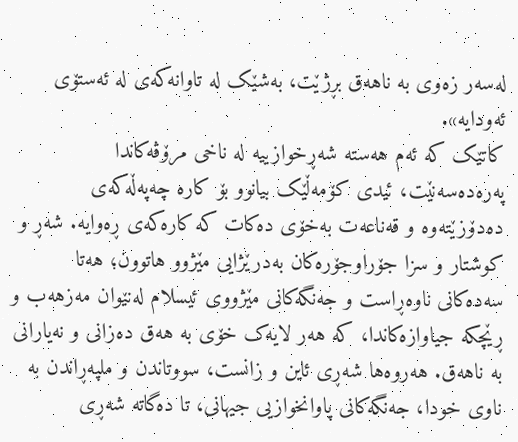لەسەر زەوی بە ناهەق بڕژێت، بەشێک لە تاوانەکەی لە ئەستۆی ئەودایە».
کاتێک کە ئەم هەستە شەڕخوازییە لە ناخی مرۆڤەکاندا پەرەدەسەنێت، ئیدی کۆمەڵێک بیانوو بۆ کارە چەپەڵەکەی دەدۆزێتەوە و قەناعەت بەخۆی دەکات کە کارەکەی ڕەوایە. شەڕ و کوشتار و سزا جۆراوجۆرەکان بەدرێژایی مێژوو هاتوون؛ هەتا سەدەکانی ناوەڕاست و جەنگەکانی مێژووی ئیسلام لەنێوان مەزهەب و ڕێچکە جیاوازەکاندا، کە هەر لایەک خۆی بە هەق دەزانی و نەیارانی بە ناهەق. هەروەها شەڕی ئاین و زانست، سووتاندن و ملپەڕاندن بە ناوی خودا، جەنگەکانی پاوانخوازیی جیهانی، تا دەگاتە شەڕی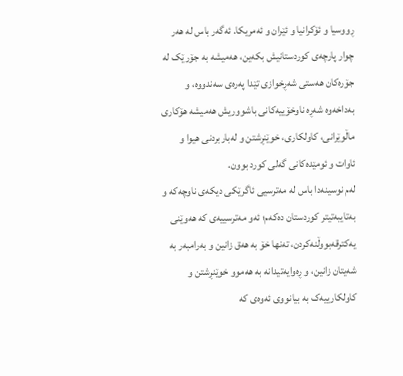ڕووسیا و ئۆکرانیا و ئێران و ئەمریکا. ئەگەر باس لە هەر چوار پارچەی کوردستانیش بکەین، هەمیشە بە جۆرێک لە جۆرەکان هەستی شەڕخوازی تێدا پەرەی سەندووە، و بەداخەوە شەڕە ناوخۆییەکانی باشووریش هەمیشە هۆکاری ماڵوێرانی، کاولکاری، خوێنڕشتن و لەباربردنی هیوا و ئاوات و ئومێدەکانی گەلی کورد بوون.
لەم نوسینەدا باس لە مەترسیی ئاگرێکی دیکەی ناوچەکە و بەتایبەتیتر کوردستان دەکەم؛ ئەو مەترسییەی کە هەوێنی یەکترقەبووڵنەکردن، تەنها خۆ بە هەق زانین و بەرامبەر بە شەیتان زانین، و ڕەوایەتیدانە بە هەموو خوێنڕشتن و کاولکارییەک بە بیانووی ئەوەی کە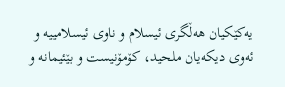یەکێکیان هەڵگری ئیسلام و ناوی ئیسلامییە و ئەوی دیکەیان ملحید، کۆمۆنیست و بێئیمانە و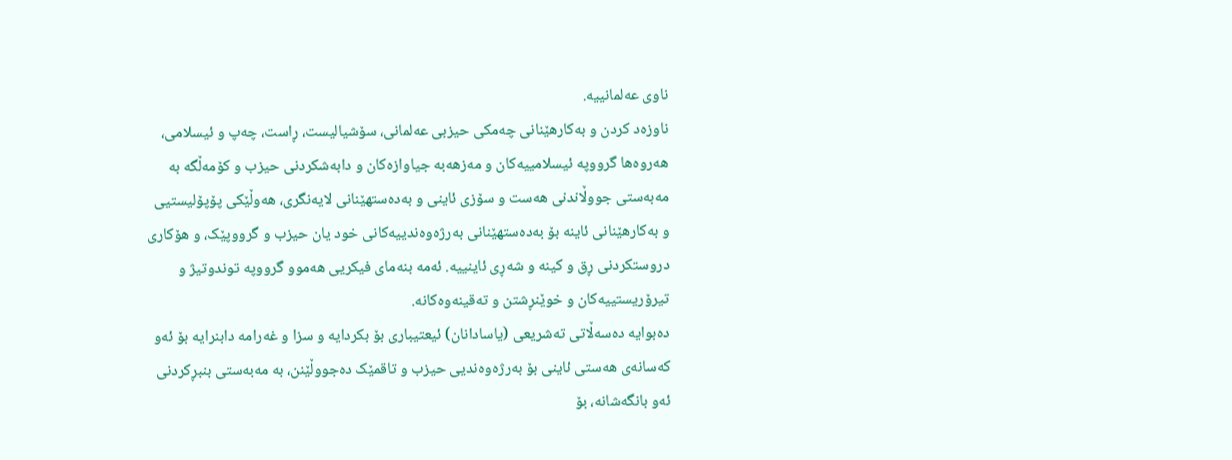ناوی عەلمانییە.
ناوزەد کردن و بەکارهێنانی چەمکی حیزبی عەلمانی، سۆشیالیست، ڕاست، چەپ و ئیسلامی، هەروەها گرووپە ئیسلامییەکان و مەزهەبە جیاوازەکان و دابەشکردنی حیزب و کۆمەڵگە بە مەبەستی جووڵاندنی هەست و سۆزی ئاینی و بەدەستهێنانی لایەنگری، هەوڵێکی پۆپۆلیستیی و بەکارهێنانی ئاینە بۆ بەدەستهێنانی بەرژەوەندییەکانی خود یان حیزب و گرووپێک، و هۆکاری دروستکردنی ڕق و کینە و شەڕی ئاینییە. ئەمە بنەمای فیکریی هەموو گرووپە توندوتیژ و تیرۆریستییەکان و خوێنڕشتن و تەقینەوەکانە.
دەبوایە دەسەڵاتی تەشریعی (یاسادانان) ئیعتیباری بۆ بکردایە و سزا و غەرامە دابنرایە بۆ ئەو کەسانەی هەستی ئاینی بۆ بەرژەوەندیی حیزب و تاقمێک دەجووڵێنن، بە مەبەستی بنبڕکردنی ئەو بانگەشانە، بۆ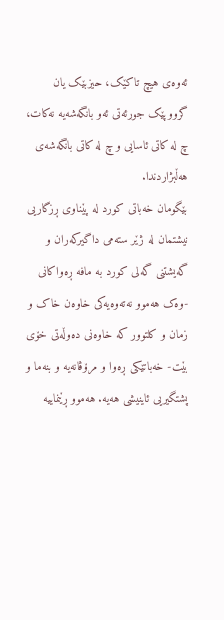ئەوەی هیچ تاکێک، حیزبێک یان گرووپێک جورئەتی ئەو بانگەشەیە نەکات، چ لە کاتی ئاسایی و چ لە کاتی بانگەشەی هەڵبژاردندا.
بێگومان خەباتی کورد لە پێناوی ڕزگاریی نیشتمان لە ژێر ستەمی داگیرکەران و گەیشتنی گەلی کورد بە مافە ڕەواکانی -وەک هەموو نەتەوەیەکی خاوەن خاک و زمان و کلتوور کە خاوەنی دەوڵەتی خۆی بێت- خەباتێکی ڕەوا و مرۆڤانەیە و بنەما و پشتگیریی ئاینیشی هەیە. هەموو ڕێنماییە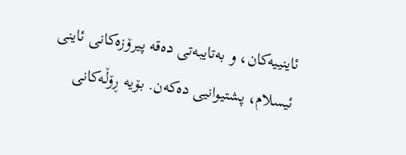ئاینییەکان، و بەتایبەتی دەقە پیرۆزەکانی ئاینی ئیسلام، پشتیوانیی دەکەن. بۆیە ڕۆڵەکانی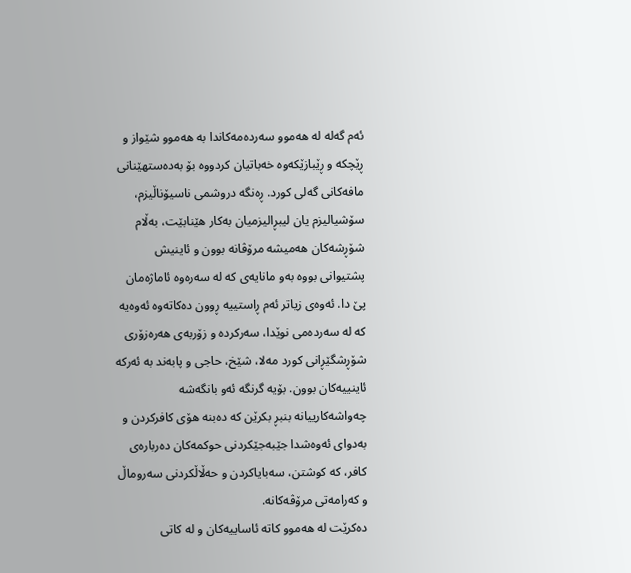ئەم گەلە لە هەموو سەردەمەکاندا بە هەموو شێواز و ڕێچکە و ڕێبازێکەوە خەباتیان کردووە بۆ بەدەستهێنانی مافەکانی گەلی کورد. ڕەنگە دروشمی ناسیۆناڵیزم، سۆشیالیزم یان لیبڕالیزمیان بەکار هێنابێت، بەڵام شۆڕشەکان هەمیشە مرۆڤانە بوون و ئاینیش پشتیوانی بووە بەو مانایەی کە لە سەرەوە ئاماژەمان پێ دا. ئەوەی زیاتر ئەم ڕاستییە ڕوون دەکاتەوە ئەوەیە کە لە سەردەمی نوێدا، سەرکردە و زۆربەی هەرەزۆری شۆڕشگێڕانی کورد مەلا، شێخ، حاجی و پابەند بە ئەرکە ئاینییەکان بوون. بۆیە گرنگە ئەو بانگەشە چەواشەکارییانە بنبڕ بکرێن کە دەبنە هۆی کافرکردن و بەدوای ئەوەشدا جێبەجێکردنی حوکمەکان دەربارەی کافر، کە کوشتن، سەبایاکردن و حەڵاڵکردنی سەروماڵ و کەرامەتی مرۆڤەکانە.
دەکرێت لە هەموو کاتە ئاساییەکان و لە کاتی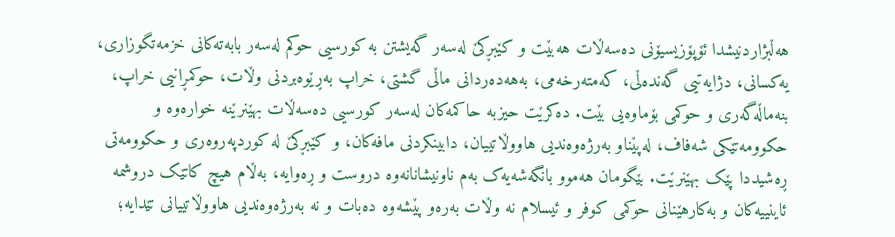هەڵبژاردنیشدا ئۆپۆزیسیۆنی دەسەڵات هەبێت و کێبڕکێ لەسەر گەیشتن بە کورسیی حوکم لەسەر بابەتەکانی خزمەتگوزاری، یەکسانی، دژایەتیی گەندەڵی، کەمتەرخەمی، بەهەدەردانی ماڵی گشتی، خراپ بەڕێوەبردنی وڵات، حوکمڕانیی خراپ، بنەماڵەگەری و حوکمی بۆماوەیی بێت. دەکرێت حیزبە حاکمەکان لەسەر کورسیی دەسەڵات بهێنرێنە خوارەوە و حکوومەتێکی شەفاف، لەپێناو بەرژەوەندیی هاووڵاتییان، دابینکردنی مافەکان، و کێبڕکێ لە کوردپەروەری و حکوومەتی ڕەشیددا پێک بهێنرێت. بێگومان هەموو بانگەشەیەک بەم ناونیشانانەوە دروست و ڕەوایە، بەڵام هیچ کاتێک دروشمە ئاینییەکان و بەکارهێنانی حوکمی کوفر و ئیسلام نە وڵات بەرەو پێشەوە دەبات و نە بەرژەوەندیی هاووڵاتییانی تێدایە؛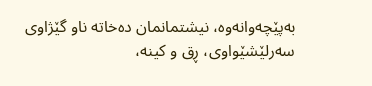بەپێچەوانەوە، نیشتمانمان دەخاتە ناو گێژاوی سەرلێشێواوی، ڕق و کینە،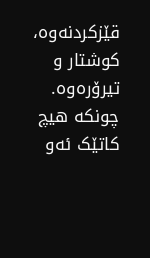قێزکردنەوە، کوشتار و تیرۆرەوە. چونکە هیچ کاتێک ئەو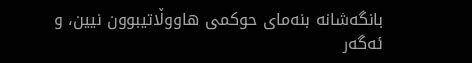بانگەشانە بنەمای حوکمی هاووڵاتیبوون نیین، و ئەگەر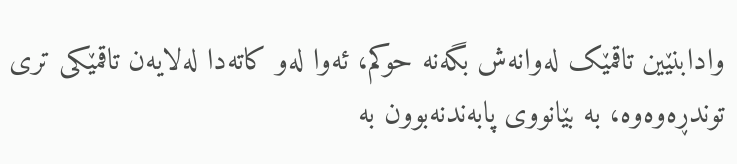وادابنێین تاقمێک لەوانەش بگەنە حوکم، ئەوا لەو کاتەدا لەلایەن تاقمێکی تری توندڕەوەوە، بە بێانووی پابەندنەبوون بە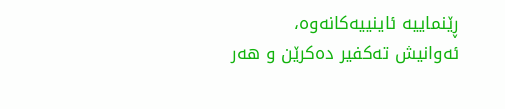ڕێنماییە ئاینییەکانەوە، ئەوانیش تەکفیر دەکرێن و هەر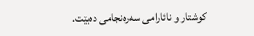کوشتار و نائارامی سەرەنجامی دەبێت.